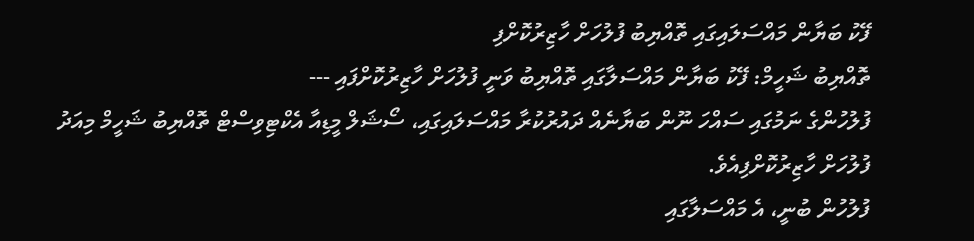ފޭކު ބަޔާން މައްސަލައިގައި ތޮއްޔިބު ފުލުހަށް ހާޒިރުކޮށްފި
ތޮއްޔިބު ޝަހީމް: ފޭކު ބަޔާން މައްސަލާގައި ތޮއްޔިބު ވަނީ ފުލުހަށް ހާޒިރުކޮށްފައި ---
ފުލުހުންގެ ނަމުގައި ސައްހަ ނޫން ބަޔާނެއް ދައުރުކުރާ މައްސަލައިގައި، ސޯޝަލް މީޑިއާ އެކްޓިވިސްޓް ތޮއްޔިބު ޝަހީމް މިއަދު ފުލުހަށް ހާޒިރުކޮށްފިއެވެ.
ފުލުހުން ބުނީ، އެ މައްސަލާގައި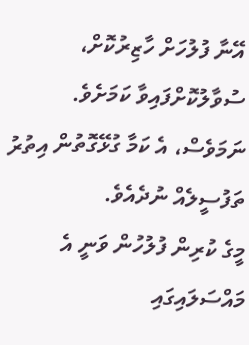އޭނާ ފުލުހަށް ހާޒިރުކޮށް، ސުވާލުކޮށްފައިވާ ކަމަށެވެ.
ނަމަވެސް، އެ ކަމާ ގުޅޭގޮތުން އިތުރު ތަފުސީލެއް ނުދެއެވެ.
މީގެ ކުރިން ފުލުހުން ވަނީ އެ މައްސަލައިގައި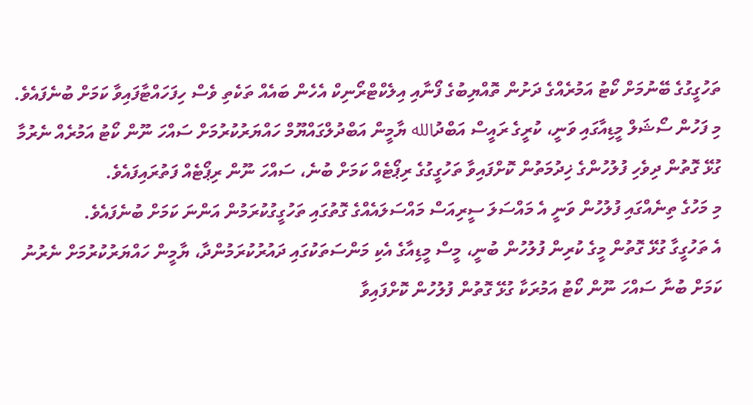ތަހުގީގުގެ ބޭނުމަށް ކޯޓު އަމުރެއްގެ ދަށުން ތޮއްޔިބުގެ ފޯނާއި އިލެކްޓްރޯނިކް އެހެން ބައެއް ތަކެތި ވެސް ހިފަހައްޓާފައިވާ ކަމަށް ބުނެފައެވެ.
މި ފަހުން ސޯޝަލް މީޑިއާގައި ވަނީ، ކުރީގެ ރައީސް އަބްދުالله ޔާމީން އަބްދުލްގައްޔޫމް ހައްޔަރުކުރުމަށް ސައްހަ ނޫން ކޯޓު އަމުރެއް ނެރުމާ ގުޅޭ ގޮތުން ދިވެހި ފުލުހުންގެ ޚިދުމަތުން ކޮށްފައިވާ ތަހުގީގުގެ ރިޕޯޓެއް ކަމަށް ބުނެ، ސައްހަ ނޫން ރިޕޯޓެއް ފަތުރައިފައެވެ.
މި މަހުގެ ތިނެއްގައި ފުލުހުން ވަނީ އެ މައްސަލަ ސީރިއަސް މައްސަލައެއްގެ ގޮތުގައި ތަހުގީގުކުރަމުން އަންނަ ކަމަށް ބުނެފައެވެ.
އެ ތަހުގީގާ ގުޅޭ ގޮތުން މީގެ ކުރިން ފުލުހުން ބުނީ، މީސް މީޑިއާގެ އެކި މަންސަތަކުގައި ދައުރުކުރަމުންދާ، ޔާމީން ހައްޔަރުކުރުމަށް ނެރުނު ކަމަށް ބުނާ ސައްހަ ނޫން ކޯޓު އަމުރަކާ ގުޅޭ ގޮތުން ފުލުހުން ކޮށްފައިވާ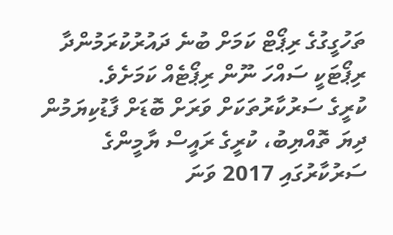ތަހުގީގުގެ ރިޕޯޓް ކަމަށް ބުނެ ދައުރުކުރަމުންދާ ރިޕޯޓަކީ ސައްހަ ނޫން ރިޕޯޓެއް ކަމަށެވެ.
ކުރީގެ ސަރުކާރުތަކަށް ވަރަށް ބޮޑަށް ފާޑުކިޔަމުން ދިޔަ ތޮއްޔިބު، ކުރީގެ ރައީސް ޔާމީންގެ ސަރުކާރުގައި 2017 ވަނަ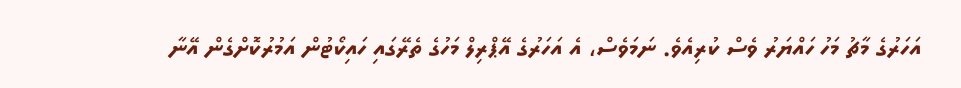އަހަރުގެ މާޗު މަހު ހައްޔަރު ވެސް ކުރިއެވެ. ނަމަވެސް، އެ އަހަރުގެ އޭޕްރިލް މަހުގެ ތެރޭގައި ހައިކޯޓުން އަމުރުކޮށްގެން އޭނާ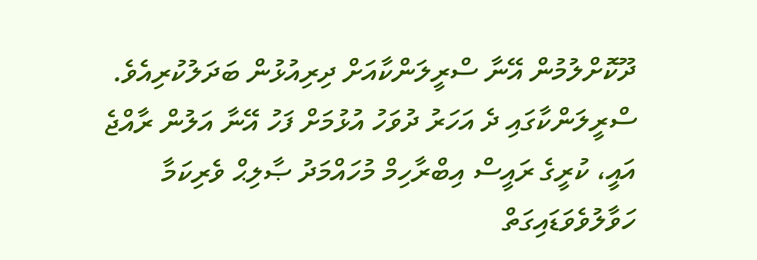ދޫކޮށްލުމުން އޭނާ ސްރީލަންކާއަށް ދިރިއުޅުން ބަދަލުކުރިއެވެ.
ސްރީލަންކާގައި ދެ އަހަރު ދުވަހު އުޅުމަށް ފަހު އޭނާ އަލުން ރާއްޖެ އައީ، ކުރީގެ ރައީސް އިބްރާހިމް މުހައްމަދު ޞާލިޙް ވެރިކަމާ ހަވާލުވެވަޑައިގަތް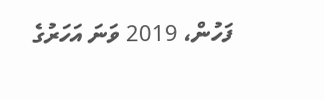ފަހުން، 2019 ވަނަ އަހަރުގެ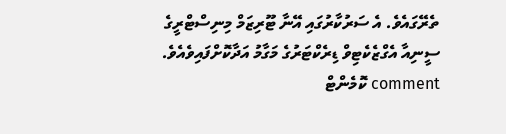ތެރޭގައެވެ. އެ ސަރުކާރުގައި އޭނާ ޓޫރިޒަމް މިނިސްޓްރީގެ ސީނިއާ އެގްޒެކެޓިވް ޑިރެކްޓަރުގެ މަގާމު އަދާކޮށްފައިވެއެވެ.
comment ކޮމެންޓް